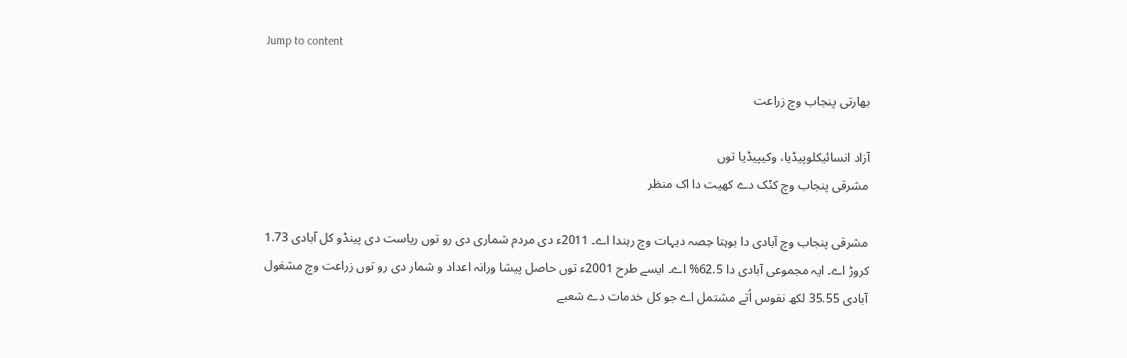Jump to content

بھارتی پنجاب وچ زراعت

آزاد انسائیکلوپیڈیا، وکیپیڈیا توں
مشرقی پنجاب وچ کݨک دے کھیت دا اک منظر

مشرقی پنجاب وچ آبادی دا بوہتا حِصہ دیہات وچ رہندا اے۔ 2011ء دی مردم شماری دی رو توں ریاست دی پینڈو کل آبادی 1.73 کروڑ اے۔ ایہ مجموعی آبادی دا 62.5% اے۔ ايسے طرح 2001ء توں حاصل پیشا ورانہ اعداد و شمار دی رو توں زراعت وچ مشغول آبادی 35.55 لکھ نفوس اُتے مشتمل اے جو کل خدمات دے شعبے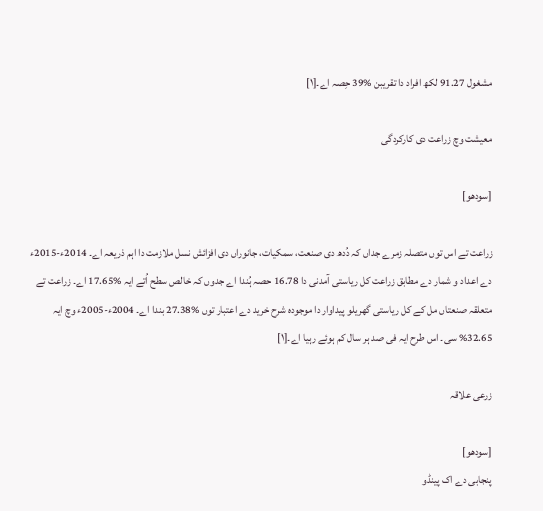مشغول 91.27 لکھ افراد دا تقریبن %39 حِصہ اے۔[۱]

معیشت وچ زراعت دی کارکردگی

[سودھو]

زراعت تے اس توں متصلہ زمرے جداں کہ دُدھ دی صنعت، سمکیات، جانوراں دی افزائش نسل ملازمت دا اہم ذریعہ اے۔ 2014ء-2015ء دے اعداد و شمار دے مطابق زراعت کل ریاستی آمدنی دا 16.78 حصہ ہُندا اے جدوں کہ خالص سطح اُتے ایہ %17.65 اے۔ زراعت تے متعلقہ صنعتاں مل کے کل ریاستی گھریلو پیداوار دا موجودہ شرح خرید دے اعتبار توں %27.38 بندا اے۔ 2004ء-2005ء وچ ایہ 32.65% سی۔ اس طرح ایہ فی صد ہر سال کم ہوئے رہیا اے۔[۱]

زرعی علاقہ

[سودھو]
پنجابی دے اک پینڈو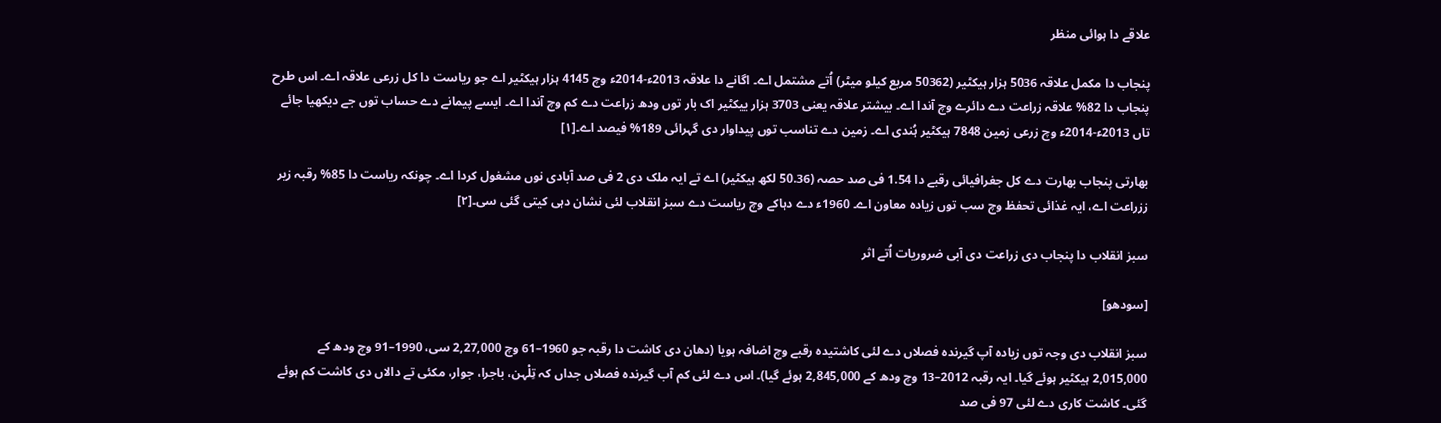علاقے دا ہوائی منظر

پنجاب دا مکمل علاقہ 5036 ہزار ہیکٹیر (50362 مربع کیلو میٹر) اُتے مشتمل اے۔ اگانے دا علاقہ 2013ء-2014ء وچ 4145 ہزار ہیکٹیر اے جو ریاست دا کل زرعی علاقہ اے۔ اس طرح پنجاب دا 82% علاقہ زراعت دے دائرے وچ آندا اے۔ بیشتر علاقہ یعنی 3703 ہزار ییکٹیر اک بار توں ودھ زراعت دے کم وچ آندا اے۔ ايسے پیمانے دے حساب توں جے دیکھیا جائے تاں 2013ء-2014ء وچ زرعی زمین 7848 ہیکٹیر ہُندی اے۔ زمین دے تناسب توں پیداوار دی گہرائی 189% فیصد اے۔[۱]

بھارتی پنجاب بھارت دے کل جغرافیائی رقبے دا 1.54 فی صد حصہ (50.36 لکھ ہیکٹیر) اے تے ایہ ملک دی 2 فی صد آبادی نوں مشغول کردا اے۔ چونکہ ریاست دا 85% رقبہ زیر ززراعت اے، ایہ غذائی تحفظ وچ سب توں زیادہ معاون اے۔ 1960ء دے دہاکے وچ ریاست دے سبز انقلاب لئی نشان دہی کيتی گئی سی۔[۲]

سبز انقلاب دا پنجاب دی زراعت دی آبی ضروریات اُتے اثر

[سودھو]

سبز انقلاب دی وجہ توں زیادہ آپ گیرندہ فصلاں دے لئی کاشتیدہ رقبے وچ اضافہ ہويا (دھان دی کاشت دا رقبہ جو 1960–61 وچ 2,27,000 سی، 1990–91 وچ ودھ کے 2,015,000 ہیکٹیر ہوئے گیا۔ ایہ رقبہ 2012–13 وچ ودھ کے 2,845,000 ہوئے گیا)۔ اس دے لئی کم آب گیرندہ فصلاں جداں کہ تِلْہن، باجرا، جوار، مکئی تے دالاں دی کاشت کم ہوئے گئی۔ کاشت کاری دے لئی 97 فی صد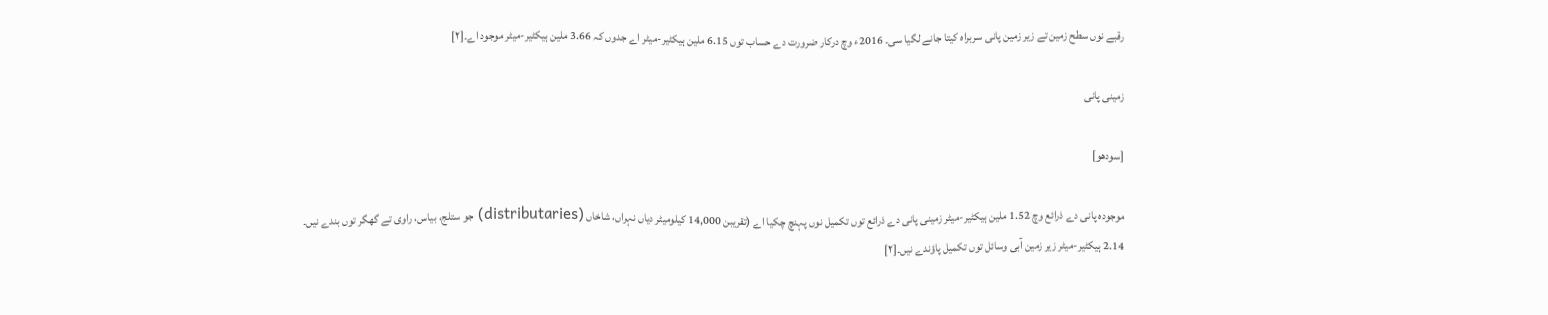رقبے نوں سطح زمین تے زیر زمین پانی سربراہ کیتا جانے لگیا سی۔ 2016ء وچ درکار ضرورت دے حساب توں 6.15 ملین ہیکٹیر-میٹر اے جدوں کہ 3.66 ملین ہیکٹیر-میٹر موجود اے۔[۲]

زمینی پانی

[سودھو]

موجودہ پانی دے ذرائع وچ 1.52 ملین ہیکٹیر-میٹر زمینی پانی دے ذرائع توں تکمیل نوں پہنچ چکيا اے (تقریبن 14,000 کیلومیٹر دیاں نہراں، شاخاں (distributaries) جو ستلج، بیاس، راوی تے گھگر توں بندے نيں۔ 2.14 ہیکٹیر-میٹر زیر زمین آبی وسائل توں تکمیل پاؤندے نيں۔[۲]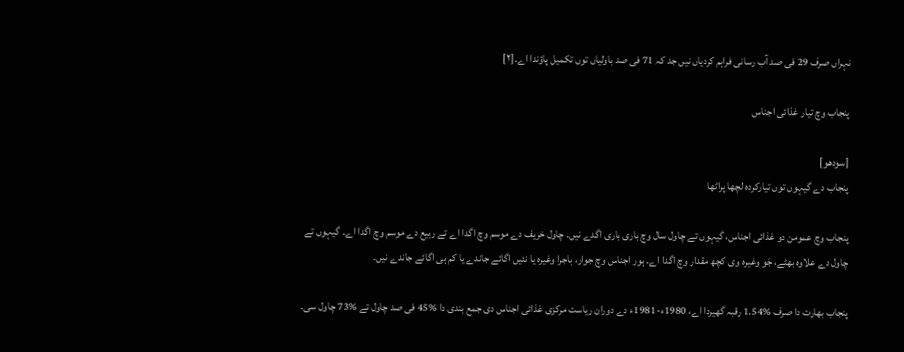نہراں صرف 29 فی صد آب رسانی فراہم کردیاں نيں جد کہ 71 فی صد باولیاں توں تکمیل پاؤندا اے۔[۲]

پنجاب وچ تیار غذائی اجناس

[سودھو]
پنجاب دے گیہوں توں تیارکردہ لچھا پراٹھا

پنجاب وچ عمومن دو غذائی اجناس، گیہوں تے چاول سال وچ باری باری اگدے نيں۔ چاول خریف دے موسم وچ اگدا اے تے ربیع دے موسم وچ اگدا اے۔ گیہوں تے چاول دے علاوہ بھٹے، جَو وغیرہ وی کچھ مقدار وچ اگدا اے۔ ہور اجناس وچ جوار، باجرا وغیرہ یا نئيں اگائے جاندے یا کم ہی اگائے جاندے نيں۔

پنجاب بھارت دا صرف %1.54 رقبہ گھیردا اے، 1980ء-1981ء دے دوران ریاست مرکزی غذائی اجناس دی جمع بندی دا %45 فی صد چاول تے %73 چاول سی۔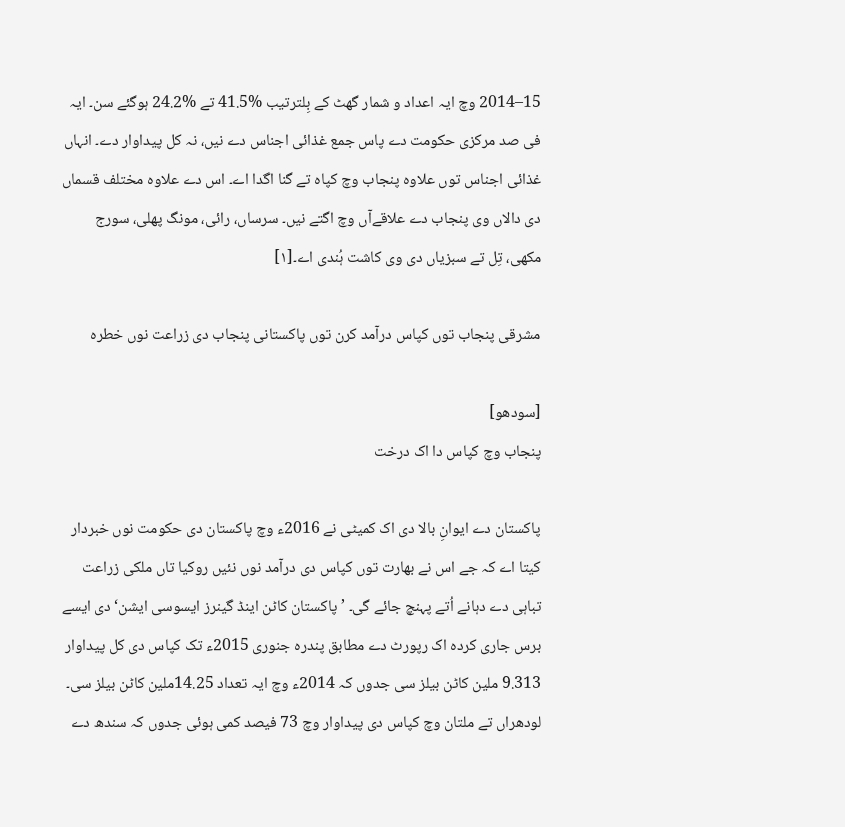15–2014 وچ ایہ اعداد و شمار گھٹ کے بِلترتیب %41.5 تے %24.2 ہوگئے سن۔ ایہ فی صد مرکزی حکومت دے پاس جمع غذائی اجناس دے نيں، نہ کل پیداوار دے۔ انہاں غذائی اجناس توں علاوہ پنجاب وچ کپاہ تے گنا اگدا اے۔ اس دے علاوہ مختلف قسماں دی دالاں وی پنجاب دے علاقےآں وچ اگتے نيں۔ سرساں، رائی، مونگ پھلی، سورج مکھی، تِل تے سبزیاں دی وی کاشت ہُندی اے۔[۱]

مشرقی پنجاب توں کپاس درآمد کرن توں پاکستانی پنجاب دی زراعت نوں خطرہ

[سودھو]
پنجاب وچ کپاس دا اک درخت

پاکستان دے ایوانِ بالا دی اک کمیٹی نے 2016ء وچ پاکستان دی حکومت نوں خبردار کیتا اے کہ جے اس نے بھارت توں کپاس دی درآمد نوں نئيں روکیا تاں ملکی زراعت تباہی دے دہانے اُتے پہنچ جائے گی۔ ’پاکستان کاٹن اینڈ گینرز ایسوسی ایشن‘ دی ايسے برس جاری کردہ اک رپورٹ دے مطابق پندرہ جنوری 2015ء تک کپاس دی کل پیداوار 9.313 ملین کاٹن بیلز سی جدوں کہ 2014ء وچ ایہ تعداد 14.25ملین کاٹن بیلز سی۔ لودھراں تے ملتان وچ کپاس دی پیداوار وچ 73 فیصد کمی ہوئی جدوں کہ سندھ دے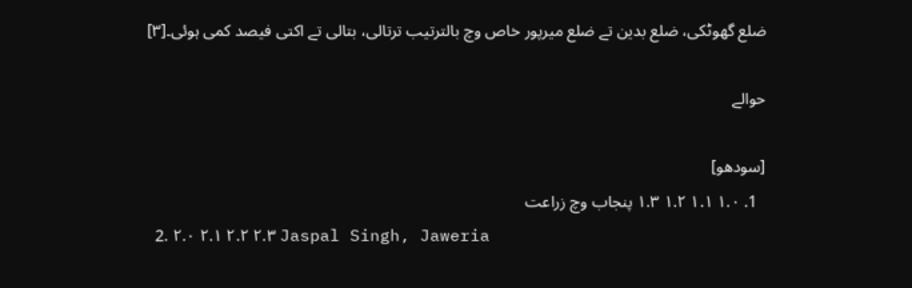ضلع گھوٹکی، ضلع بدین تے ضلع میرپور خاص وچ بالترتیب ترتالی، بتالی تے اکتی فیصد کمی ہوئی۔[۳]

حوالے

[سودھو]
  1. ۱.۰ ۱.۱ ۱.۲ ۱.۳ پنجاب وچ زراعت
  2. ۲.۰ ۲.۱ ۲.۲ ۲.۳ Jaspal Singh, Jaweria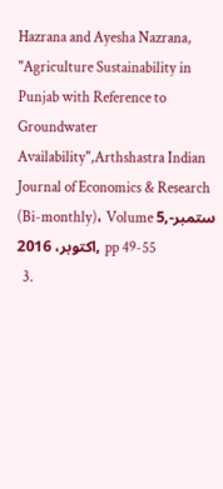Hazrana and Ayesha Nazrana, "Agriculture Sustainability in Punjab with Reference to Groundwater Availability",Arthshastra Indian Journal of Economics & Research (Bi-monthly)، Volume 5,ستمبر-اکتوبر، 2016, pp 49-55
  3.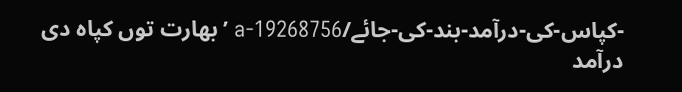-کپاس-کی-درآمد-بند-کی-جائے/a-19268756 ’بھارت توں کپاہ دی درآمد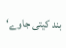بند کیتی جاوے‘